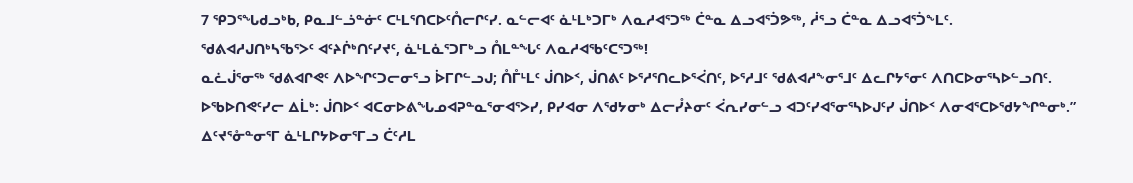7 ᕿᑐᕐᖓᑯᓗᒃᑲ, ᑭᓇᒧᓪᓘᓐᓃᑦ ᑕᒻᒪᕐᑎᑕᐅᑦᑍᓕᒋᑦᓯ. ᓇᓪᓕᐊᑦ ᓈᒻᒪᒃᑐᒥᒃ ᐱᓇᓱᐊᕐᑐᖅ ᑖᓐᓇ ᐃᓗᐊᕐᑑᕗᖅ, ᓲᕐᓗ ᑖᓐᓇ ᐃᓗᐊᕐᑑᖕᒪᑦ.
ᖁᕕᐊᓱᒍᑎᒃᓴᖃᕐᐳᑦ ᐊᑦᔨᒌᒃᑎᑦᓯᔪᑦ, ᓈᒻᒪᓈᕐᑐᒥᒃᓗ ᑍᒪᓐᖓᑦ ᐱᓇᓱᐊᖃᑦᑕᕐᑐᖅ!
ᓇᓛᒎᕐᓂᖅ ᖁᕕᐊᒋᕙᑦ ᐱᐅᖏᑦᑐᓕᓂᕐᓗ ᐆᒥᒋᓪᓗᒍ; ᑍᒤᒻᒪᑦ ᒎᑎᐅᑉ, ᒎᑎᕕᑦ ᐅᕐᓱᕐᑎᓚᐅᕐᐹᑎᑦ, ᐅᕐᓱᒧᑦ ᖁᕕᐊᓱᖕᓂᕐᒧᑦ ᐃᓚᒋᔭᕐᓂᑦ ᐱᑎᑕᐅᓂᕐᓴᐅᓪᓗᑎᑦ.
ᐅᖃᐅᑎᕙᑦᓯᓕ ᐃᒫᒃ: ᒎᑎᐅᑉ ᐊᑕᓂᐅᕕᖓᓄᐊᕈᓐᓇᕐᓂᐊᕐᐳᓯ, ᑭᓯᐊᓂ ᐱᖁᔭᓂᒃ ᐃᓕᓮᔨᓂᑦ ᐹᕆᓯᓂᓪᓗ ᐊᑐᑦᓯᐊᕐᓂᕐᓴᐅᒍᑦᓯ ᒎᑎᐅᑉ ᐱᓂᐊᕐᑕᐅᖁᔭᖏᓐᓂᒃ.”
ᐃᑦᔪᕐᓁᓐᓂᕐᒥ ᓈᒻᒪᒋᔭᐅᓂᕐᒥᓗ ᑖᑦᓱᒪ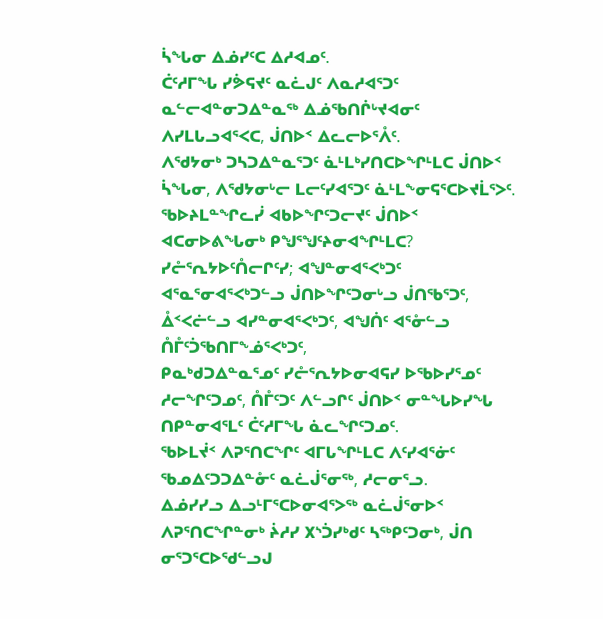ᓵᖓᓂ ᐃᓅᓯᑦᑕ ᐃᓱᐊᓄᑦ.
ᑖᑦᓱᒥᖓ ᓯᕘᕋᔪᑦ ᓇᓛᒍᑦ ᐱᓇᓱᐊᕐᑐᑦ ᓇᓪᓕᐊᓐᓂᑐᐃᓐᓇᖅ ᐃᓅᖃᑎᒌᒡᔪᐊᓂᑦ ᐱᓯᒪᒐᓗᐊᕐᐸᑕ, ᒎᑎᐅᑉ ᐃᓚᓕᐅᕐᐰᑦ.
ᐱᖁᔭᓂᒃ ᑐᓴᑐᐃᓐᓇᕐᑐᑦ ᓈᒻᒪᒃᓯᑎᑕᐅᖏᒻᒪᑕ ᒎᑎᐅᑉ ᓵᖓᓂ, ᐱᖁᔭᓂᒡᓕ ᒪᓕᑦᓯᐊᕐᑐᑦ ᓈᒻᒪᖕᓂᕋᕐᑕᐅᔪᒫᕐᐳᑦ.
ᖃᐅᔨᒪᓐᖏᓚᓰ ᐊᑲᐅᖏᑦᑐᓕᔪᑦ ᒎᑎᐅᑉ ᐊᑕᓂᐅᕕᖓᓂᒃ ᑭᖑᕐᖑᑦᔨᓂᐊᖏᒻᒪᑕ? ᓯᓔᕐᕆᔭᐅᑦᑍᓕᒋᑦᓯ; ᐊᖑᓐᓂᐊᕐᐸᒃᑐᑦ ᐊᕐᓇᕐᓂᐊᕐᐸᒃᑐᓪᓗ ᒎᑎᐅᖏᑦᑐᓂᒡᓗ ᒎᑎᖃᕐᑐᑦ, ᐂᑉᐸᓖᓪᓗ ᐊᓯᓐᓂᐊᕐᐸᒃᑐᑦ, ᐊᖑᑏᑦ ᐊᕐᓁᓪᓗ ᑍᒤᑦᑑᖃᑎᒥᖕᓅᕐᐸᒃᑐᑦ,
ᑭᓇᒃᑯᑐᐃᓐᓇᕐᓄᑦ ᓯᓔᕐᕆᔭᐅᓂᐊᕋᓯ ᐅᖃᐅᓯᕐᓄᑦ ᓱᓕᖏᑦᑐᓄᑦ, ᑍᒤᑦᑐᑦ ᐱᓪᓗᒋᑦ ᒎᑎᐅᑉ ᓂᓐᖓᐅᓯᖓ ᑎᑭᓐᓂᐊᕐᒪᑦ ᑖᑦᓱᒥᖓ ᓈᓚᖏᑦᑐᓄᑦ.
ᖃᐅᒪᔫᑉ ᐱᕈᕐᑎᑕᖏᑦ ᐊᒥᒐᖏᒻᒪᑕ ᐱᑦᓯᐊᕐᓃᑦ ᖃᓄᐃᑦᑐᑐᐃᓐᓁᑦ ᓇᓛᒎᕐᓂᖅ, ᓱᓕᓂᕐᓗ.
ᐃᓅᓯᓯᓗ ᐃᓗᒻᒥᕐᑕᐅᓂᐊᕐᐳᖅ ᓇᓛᒎᕐᓂᐅᑉ ᐱᕈᕐᑎᑕᖏᓐᓂᒃ ᔩᓱᓯ ᙭ᔅᑑᓯᒃᑯᑦ ᓴᖅᑭᑦᑐᓂᒃ, ᒎᑎ ᓂᕐᑐᕐᑕᐅᖁᓪᓗᒍ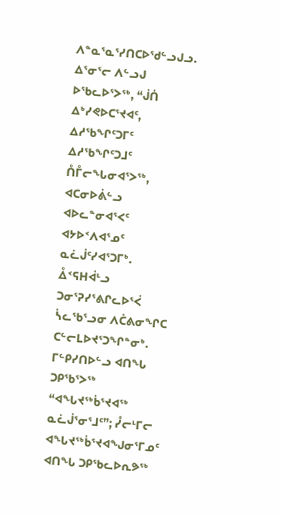ᐱᓐᓇᕐᓇᕐᓯᑎᑕᐅᖁᓪᓗᒍᓗ.
ᐃᕐᓂᕐᓕ ᐱᓪᓗᒍ ᐅᖃᓚᐅᕐᐳᖅ, “ᒎᑏ ᐃᒃᓯᕙᐅᑕᕐᔪᐊᑦ, ᐃᓱᖃᖏᑦᑐᒥᑦ ᐃᓱᖃᖏᑦᑐᒧᑦ ᑍᒤᓕᖓᓂᐊᕐᐳᖅ, ᐊᑕᓂᐅᕖᓪᓗ ᐊᐅᓚᓐᓂᐊᕐᐸᑦ ᐊᔭᐅᑉᐱᐊᕐᓄᑦ ᓇᓛᒎᑦᓯᐊᕐᑐᒥᒃ.
ᐂᑉᕋᕼᐋᒻᓗ ᑐᓂᕐᕈᓯᕐᕕᒋᓚᐅᕐᐹ ᓵᓚᖃᕐᓗᓂ ᐱᑖᕕᓂᖏᑕ ᑕᓪᓕᒪᐅᔪᕐᑐᖏᓐᓂᒃ. ᒥᓪᑭᓯᑎᐅᓪᓗ ᐊᑎᖓ ᑐᑭᖃᕐᐳᖅ “ᐊᖓᔪᖅᑳᕐᔪᐊᖅ ᓇᓛᒎᕐᓂᕐᒧᑦ”; ᓮᓕᒻᒥᓕ ᐊᖓᔪᖅᑳᕐᔪᐊᖑᓂᕐᒥᓄᑦ ᐊᑎᖓ ᑐᑭᖃᓚᐅᕆᕗᖅ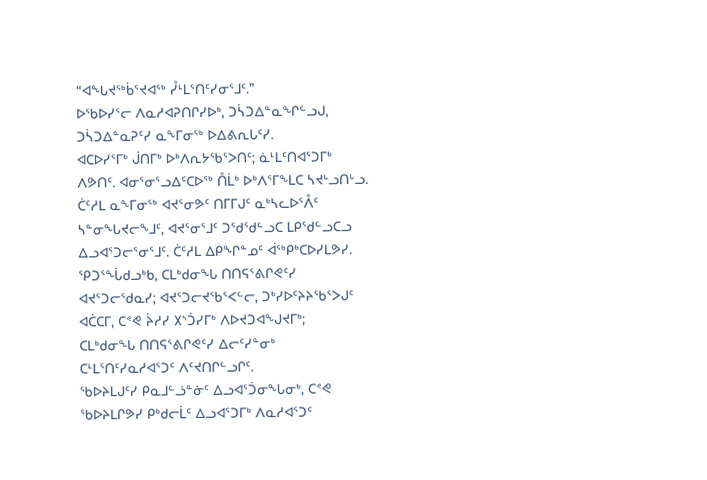“ᐊᖓᔪᖅᑳᕐᔪᐊᖅ ᓮᒻᒪᕐᑎᑦᓯᓂᕐᒧᑦ.”
ᐅᖃᐅᓯᕐᓕ ᐱᓇᓱᐊᕈᑎᒋᓯᐅᒃ, ᑐᓵᑐᐃᓐᓇᖏᓪᓗᒍ, ᑐᓵᑐᐃᓐᓇᕈᑦᓯ ᓇᖕᒥᓂᖅ ᐅᐃᕕᕆᒐᑦᓯ.
ᐊᑕᐅᓯᕐᒥᒃ ᒎᑎᒥᒃ ᐅᒃᐱᕆᔭᖃᕐᐳᑎᑦ; ᓈᒻᒪᑦᑎᐊᕐᑐᒥᒃ ᐱᕗᑎᑦ. ᐊᓂᕐᓂᕐᓗᐃᑦᑕᐅᖅ ᑍᒫᒃ ᐅᒃᐱᕐᒥᖕᒪᑕ ᓴᔪᒡᓗᑎᒡᓗ.
ᑖᑦᓱᒪ ᓇᖕᒥᓂᖅ ᐊᔪᕐᓂᕗᑦ ᑎᒥᒥᒍᑦ ᓇᒃᓴᓚᐅᕐᐰᑦ ᓴᓐᓂᖓᔪᓕᖕᒧᑦ, ᐊᔪᕐᓂᕐᒧᑦ ᑐᖁᖁᓪᓗᑕ ᒪᑭᖁᓪᓗᑕᓗ ᐃᓗᐊᕐᑐᓕᕐᓂᕐᒧᑦ. ᑖᑦᓱᒪ ᐃᑭᖏᓐᓄᑦ ᐋᖅᑭᒃᑕᐅᓯᒪᕗᓯ.
ᕿᑐᕐᖔᑯᓗᒃᑲ, ᑕᒪᒃᑯᓂᖓ ᑎᑎᕋᕐᕕᒋᕙᑦᓯ ᐊᔪᕐᑐᓕᖁᓇᓯ; ᐊᔪᕐᑐᓕᔪᖃᕐᐸᓪᓕ, ᑐᒃᓯᐅᑦᔨᔨᖃᕐᐳᒍᑦ ᐊᑖᑕᒥ, ᑕᕝᕙ ᔩᓱᓯ ᙭ᔅᑑᓯᒥᒃ ᐱᐅᔪᑐᐊᖑᔪᒥᒃ;
ᑕᒪᒃᑯᓂᖓ ᑎᑎᕋᕐᕕᒋᕙᑦᓯ ᐃᓕᑦᓯᓐᓂᒃ ᑕᒻᒪᕐᑎᑦᓯᓇᓱᐊᕐᑐᑦ ᐱᑦᔪᑎᒋᓪᓗᒋᑦ.
ᖃᐅᔨᒪᒍᑦᓯ ᑭᓇᒧᓪᓘᓐᓃᑦ ᐃᓗᐊᕐᑑᓂᖓᓂᒃ, ᑕᕝᕙ ᖃᐅᔨᒪᒋᕗᓯ ᑭᒃᑯᓕᒫᑦ ᐃᓗᐊᕐᑐᒥᒃ ᐱᓇᓱᐊᕐᑐᑦ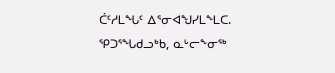ᑖᑦᓱᒪᖓᑦ ᐃᕐᓂᐊᖑᓯᒪᖕᒪᑕ.
ᕿᑐᕐᖓᑯᓗᒃᑲ, ᓇᒡᓕᖕᓂᖅ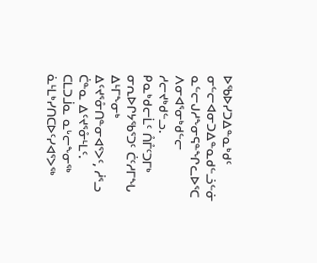ᐅᖃᐅᓯᑐᐃᓐᓇᒃᑯᑦ ᓂᓪᓕᐊᓂᑐᐃᓐᓇᑯᓪᓘᓪᓃ ᓇᓪᓕᒍᓱᖕᓂᕋᓐᖏᓚᐅᕐᑕ ᐱᓂᐊᕐᓂᒃᑯᓪᓕ ᓱᓕᔪᒃᑯᓪᓗ.
ᑭᓇᒃᑯᓕᒫᑦ ᑍᒤᑦᑐᒥᒃ ᓂᕆᐅᒋᔭᖃᕐᑐᑦ ᑖᑦᓱᒥᖓ ᐃᒻᒥᖕᓂᒃ ᐃᑦᔪᕐᓁᑎᓐᓂᐊᕐᐳᑦ, ᓲᕐᓗ ᑖᓐᓇ ᐃᑦᔪᕐᓁᒻᒪᑦ.
ᑕᒪᑐᒨᓇ ᓇᒡᓕᖕᓂᖅ ᓈᒻᒪᒃᓯᑎᑕᐅᑦᓯᐊᕐᐳᖅ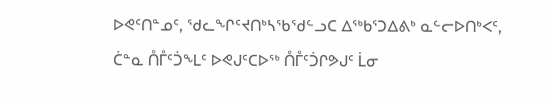ᐅᕙᑦᑎᓐᓄᑦ, ᖁᓚᖏᑦᔪᑎᒃᓴᖃᖁᓪᓗᑕ ᐃᖅᑲᕐᑐᐃᕕᒃ ᓇᓪᓕᐅᑎᒃᐸᑦ, ᑖᓐᓇ ᑍᒤᑦᑑᖕᒪᑦ ᐅᕙᒍᑦᑕᐅᖅ ᑍᒤᑦᑑᒋᕗᒍᑦ ᒫᓂ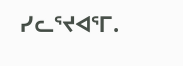ᓯᓚᕐᔪᐊᕐᒥ.